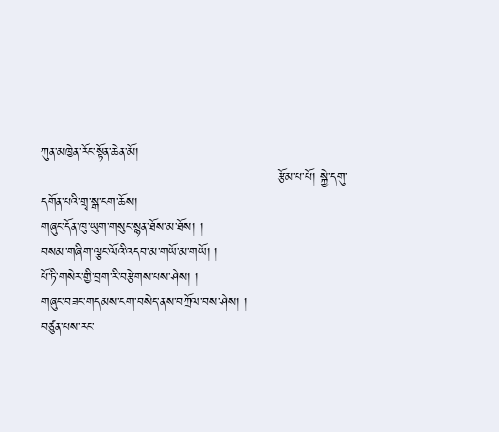ཀུན་མཁྱེན་རོང་སྟོན་ཆེན་མོ།
                                                      རྩོམ་པ་པོ། སྐྱེ་དགུ་དགོན་པའི་གྲྭ་སྒ་ངག་ཆོས།
གཞུང་དོན་ཁུ་ཡུག་གསུང་སྙན་ཐོས་མ་ཐོས། །
བསམ་གཞིག་ལྕང་ལོའི་འདབ་མ་གཡོ་མ་གཡོ། །
པོ་ཏི་གསེར་གྱི་བྲག་རི་བརྩེགས་པས་ཤེས། །
གཞུང་བཟང་གདམས་ངག་བསེད་ནས་བཀྲོལ་བས་ཤེས། །
བཙུན་པས་རང་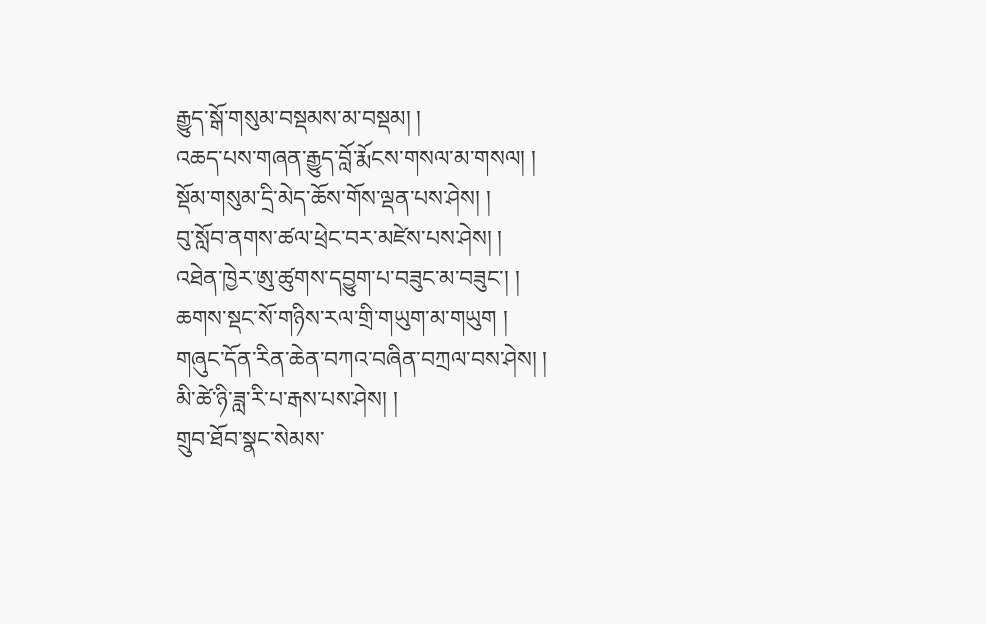རྒྱུད་སྒོ་གསུམ་བསྡམས་མ་བསྡམ། །
འཆད་པས་གཞན་རྒྱུད་བློ་རྨོངས་གསལ་མ་གསལ། །
སྡོམ་གསུམ་དྲི་མེད་ཆོས་གོས་ལྡན་པས་ཤེས། །
བུ་སློབ་ནགས་ཚལ་ཕྲེང་བར་མཛེས་པས་ཤེས། །
འཐེན་ཁྱེར་ཨུ་ཚུགས་དབྱུག་པ་བཟུང་མ་བཟུང་། །
ཆགས་སྡང་སོ་གཉིས་རལ་གྲི་གཡུག་མ་གཡུག །
གཞུང་དོན་རིན་ཆེན་བཀའ་བཞིན་བཀྲལ་བས་ཤེས། །
མི་ཚེ་ཉི་ཟླ་རི་པ་རྒས་པས་ཤེས། །
གྲུབ་ཐོབ་སྣང་སེམས་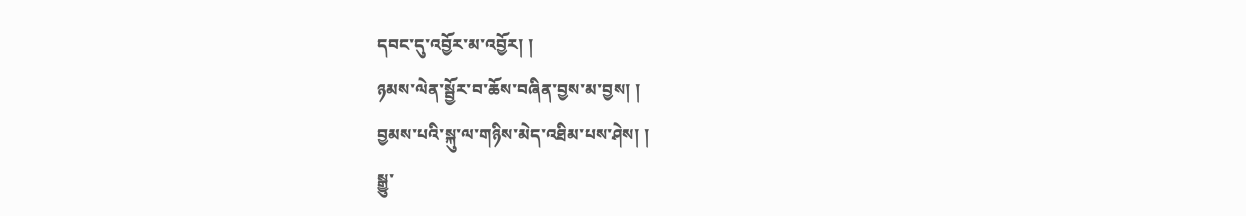དབང་དུ་འབྱོར་མ་འབྱོར། །
ཉམས་ལེན་སྦྱོར་བ་ཆོས་བཞིན་བྱས་མ་བྱས། །
བྱམས་པའི་སྐུ་ལ་གཉིས་མེད་འཐིམ་པས་ཤེས། །
སྒྱུ་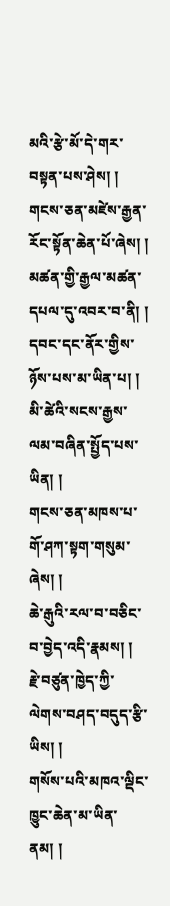མའི་རྩེ་མོ་དེ་གར་བསྟན་པས་ཤེས། །
གངས་ཅན་མཛེས་རྒྱན་རོང་སྟོན་ཆེན་པོ་ཞེས། །
མཚན་གྱི་རྒྱལ་མཚན་དཔལ་དུ་འབར་བ་ནི། །
དབང་དང་ནོར་གྱིས་ཉོས་པས་མ་ཡིན་པ། །
མི་ཚེའི་སངས་རྒྱས་ལམ་བཞིན་སྤྱོད་པས་ཡིན། །
གངས་ཅན་མཁས་པ་གོ་ཤཀ་སྟག་གསུམ་ཞེས། །
ཆེ་རྒུའི་རལ་བ་བཅིང་བ་བྱེད་འདི་རྣམས། །
རྗེ་བཙུན་ཁྱེད་ཀྱི་ལེགས་བཤད་བདུད་རྩི་ཡིས། །
གསོས་པའི་མཁའ་ལྡིང་ཁྱུང་ཆེན་མ་ཡིན་ནམ། །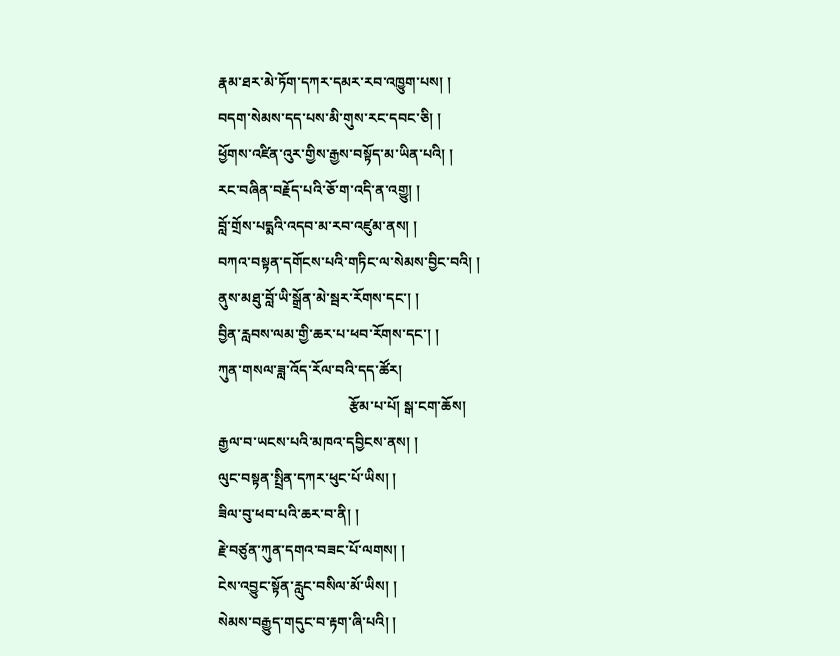རྣམ་ཐར་མེ་ཏོག་དཀར་དམར་རབ་འཁྱུག་པས། །
བདག་སེམས་དད་པས་མི་གུས་རང་དབང་ཅི། །
ཕྱོགས་འཛིན་འུར་གྱིས་རྒྱས་བསྟོད་མ་ཡིན་པའི། །
རང་བཞིན་བརྗོད་པའི་ཅོ་ག་འདི་ན་འགྱུ། །
བློ་གྲོས་པདྨའི་འདབ་མ་རབ་འཛུམ་ནས། །
བཀའ་བསྟན་དགོངས་པའི་གཏིང་ལ་སེམས་བྱིང་བའི། །
ནུས་མཐུ་བློ་ཡི་སྒྲོན་མེ་སྦར་རོགས་དང་། །
བྱིན་རླབས་ལམ་གྱི་ཆར་པ་ཕབ་རོགས་དང་། །
ཀུན་གསལ་ཟླ་འོད་རོལ་བའི་དད་ཚོར།
                                    རྩོམ་པ་པོ། སྒ་ངག་ཆོས།
རྒྱལ་བ་ཡངས་པའི་མཁའ་དབྱིངས་ནས། །
ལུང་བསྟན་སྤྲིན་དཀར་ཕུང་པོ་ཡིས། །
ཟིལ་བུ་ཕབ་པའི་ཆར་བ་ནི། །
རྗེ་བཙུན་ཀུན་དགའ་བཟང་པོ་ལགས། །
ངེས་འབྱུང་སྟོན་རླུང་བསིལ་མོ་ཡིས། །
སེམས་བརྒྱུད་གདུང་བ་རྟག་ཞི་པའི། །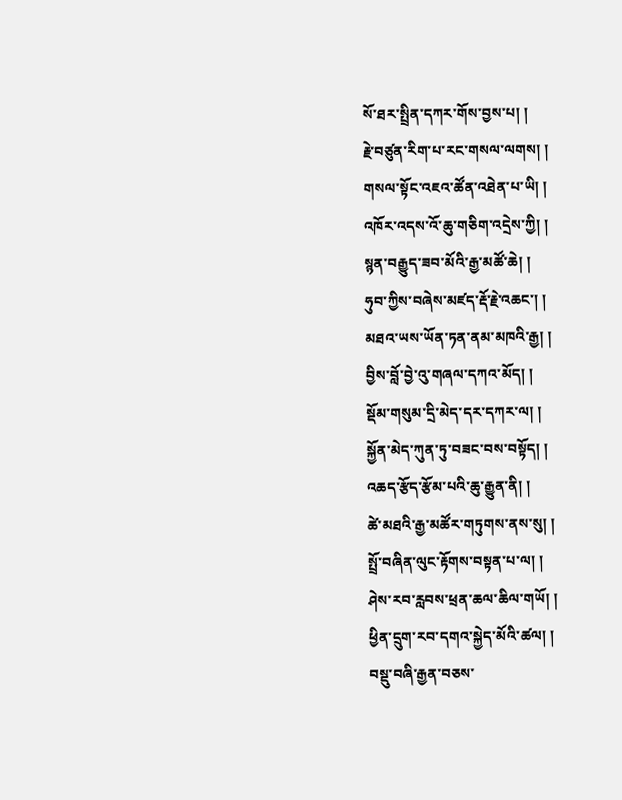སོ་ཐར་སྤྲིན་དཀར་གོས་བྱས་པ། །
རྗེ་བཙུན་རིག་པ་རང་གསལ་ལགས། །
གསལ་སྟོང་འཇའ་ཚོན་འཐེན་པ་ཡི། །
འཁོར་འདས་འོ་ཆུ་གཅིག་འདྲེས་ཀྱི། །
སྙན་བརྒྱུད་ཟབ་མོའི་རྒྱ་མཚོ་ཆེ། །
ཧུབ་ཀྱིས་བཞེས་མཛད་རྡོ་རྗེ་འཆང་། །
མཐའ་ཡས་ཡོན་ཏན་ནམ་མཁའི་རྒྱ། །
བྱིས་བློ་བྱེ་འུ་གཞལ་དཀའ་མོད། །
སྡོམ་གསུམ་དྲི་མེད་དར་དཀར་ལ། །
སྐྱོན་མེད་ཀུན་ཏུ་བཟང་བས་བསྟོད། །
འཆད་རྩོད་རྩོམ་པའི་ཆུ་རྒྱུན་ནི། །
ཚེ་མཐའི་རྒྱ་མཚོར་གཏུགས་ནས་སུ། །
སྤྲོ་བཞིན་ལུང་རྟོགས་བསྟན་པ་ལ། །
ཤེས་རབ་རླབས་ཕྲན་ཆལ་ཆིལ་གཡོ། །
ཕྱིན་དྲུག་རབ་དགའ་སྐྱེད་མོའི་ཚལ། །
བསྡུ་བཞི་རྒྱན་བཅས་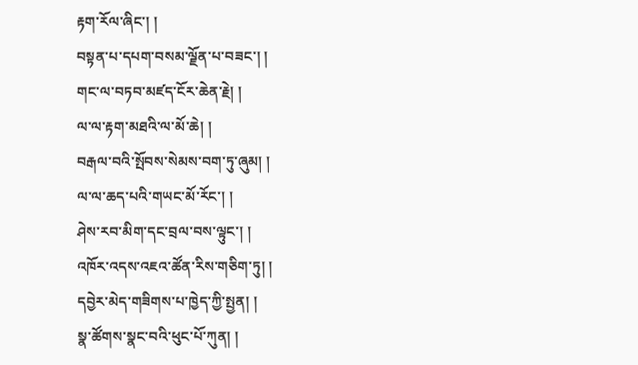རྟག་རོལ་ཞིང་། །
བསྟན་པ་དཔག་བསམ་ལྗོན་པ་བཟང་། །
གང་ལ་བཏབ་མཛད་ངོར་ཆེན་རྗེ། །
ལ་ལ་རྟག་མཐའི་ལ་མོ་ཆེ། །
བརྒལ་བའི་སྤོབས་སེམས་བག་ཏུ་ཞུམ། །
ལ་ལ་ཆད་པའི་གཡང་མོ་རོང་། །
ཤེས་རབ་མིག་དང་བྲལ་བས་ལྟུང་། །
འཁོར་འདས་འཇའ་ཚོན་རིས་གཅིག་ཏུ། །
དབྱེར་མེད་གཟིགས་པ་ཁྱེད་ཀྱི་སྤྱན། །
སྣ་ཚོགས་སྣང་བའི་ཕུང་པོ་ཀུན། །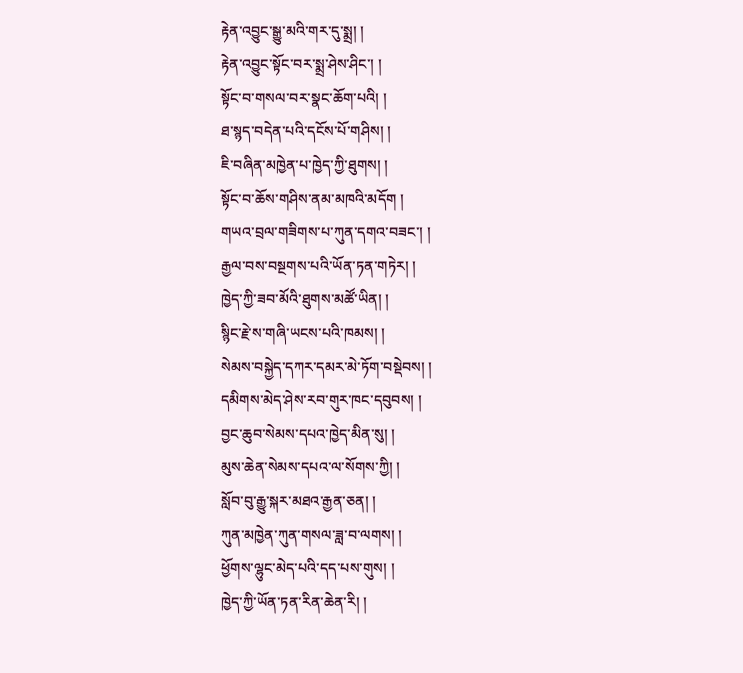རྟེན་འབྱུང་སྒྱུ་མའི་གར་དུ་སྨྲ། །
རྟེན་འབྱུང་སྟོང་བར་སྨྲ་ཤེས་ཤིང་། །
སྟོང་བ་གསལ་བར་སྣང་ཆོག་པའི། །
ཐ་སྙད་བདེན་པའི་དངོས་པོ་གཤིས། །
ཇི་བཞིན་མཁྱེན་པ་ཁྱེད་ཀྱི་ཐུགས། །
སྟོང་བ་ཆོས་གཤིས་ནམ་མཁའི་མདོག །
གཡའ་བྲལ་གཟིགས་པ་ཀུན་དགའ་བཟང་། །
རྒྱལ་བས་བསྔགས་པའི་ཡོན་ཏན་གཏེར། །
ཁྱེད་ཀྱི་ཟབ་མོའི་ཐུགས་མཚོ་ཡིན། །
སྙིང་རྗེ་ས་གཞི་ཡངས་པའི་ཁམས། །
སེམས་བསྐྱེད་དཀར་དམར་མེ་ཏོག་བསྡེབས། །
དམིགས་མེད་ཤེས་རབ་གུར་ཁང་དབུབས། །
བྱང་ཆུབ་སེམས་དཔའ་ཁྱེད་མིན་སུ། །
མུས་ཆེན་སེམས་དཔའ་ལ་སོགས་ཀྱི། །
སློབ་བུ་རྒྱུ་སྐར་མཐའ་རྒྱན་ཅན། །
ཀུན་མཁྱེན་ཀུན་གསལ་ཟླ་བ་ལགས། །
ཕྱོགས་ལྷུང་མེད་པའི་དད་པས་གུས། །
ཁྱེད་ཀྱི་ཡོན་ཏན་རིན་ཆེན་རི། །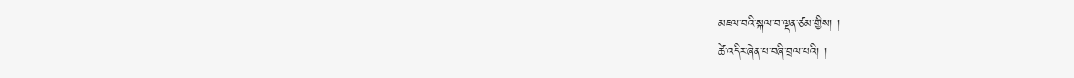མཇལ་བའི་སྐལ་བ་ལྡན་ཙམ་གྱིས། །
ཚེ་འདིར་ཞེན་པ་བཞི་བྲལ་པའི། །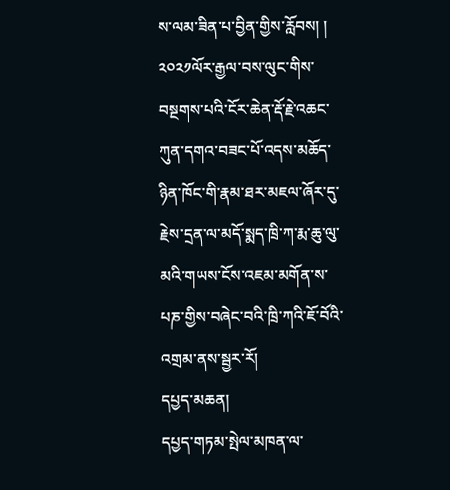ས་ལམ་ཟིན་པ་བྱིན་གྱིས་རློབས། །
༢༠༢༡ལོར་རྒྱལ་བས་ལུང་གིས་བསྔགས་པའི་ངོར་ཆེན་རྡོ་རྗེ་འཆང་ཀུན་དགའ་བཟང་པོ་འདས་མཆོད་ཉིན་ཁོང་གི་རྣམ་ཐར་མཇལ་ཞོར་དུ་རྗེས་དྲན་ལ་མདོ་སྨད་ཁྲི་ཀ་རྨ་ཆུ་ལུ་མའི་གཡས་ངོས་འཇམ་མགོན་ས་པཎ་གྱིས་བཞེང་བའི་ཁྲི་ཀའི་ཇོ་བོའི་འགྲམ་ནས་སྦྱར་རོ།
དཔྱད་མཆན།
དཔྱད་གཏམ་སྤེལ་མཁན་ལ་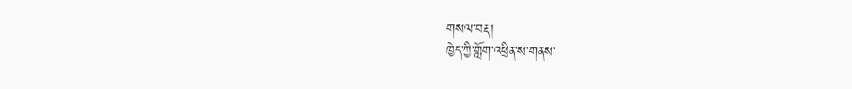གསལ་བརྡ།
ཁྱེད་ཀྱི་གློག་འཕྲིན་ས་གནས་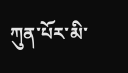ཀུན་པོར་མི་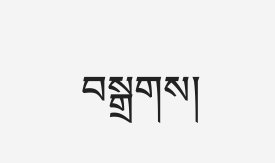བསྒྲགས།